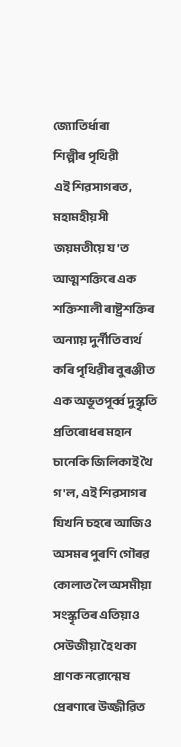জ্যোতিৰ্ধাৰা
শিল্পীৰ পৃথিৱী
এই শিৱসাগৰত, মহামহীয়সী জয়মতীয়ে য'ত আত্মশক্তিৰে এক শক্তিশালী ৰাষ্ট্ৰশক্তিৰ অন্যায় দুৰ্নীতি ব্যৰ্থ কৰি পৃথিৱীৰ বুৰঞ্জীত এক অভূতপূৰ্ব্ব দুস্কৃতি প্ৰতিৰোধৰ মহান চানেকি জিলিকাই থৈ গ'ল, এই শিৱসাগৰ যিখনি চহৰে আজিও অসমৰ পুৰণি গৌৰৱ কোলাত লৈ অসমীয়া সংস্কৃতিৰ এতিয়াও সেউজীয়া হৈ থকা প্ৰাণক নৱোন্মেষ প্ৰেৰণাৰে উজ্জীৱিত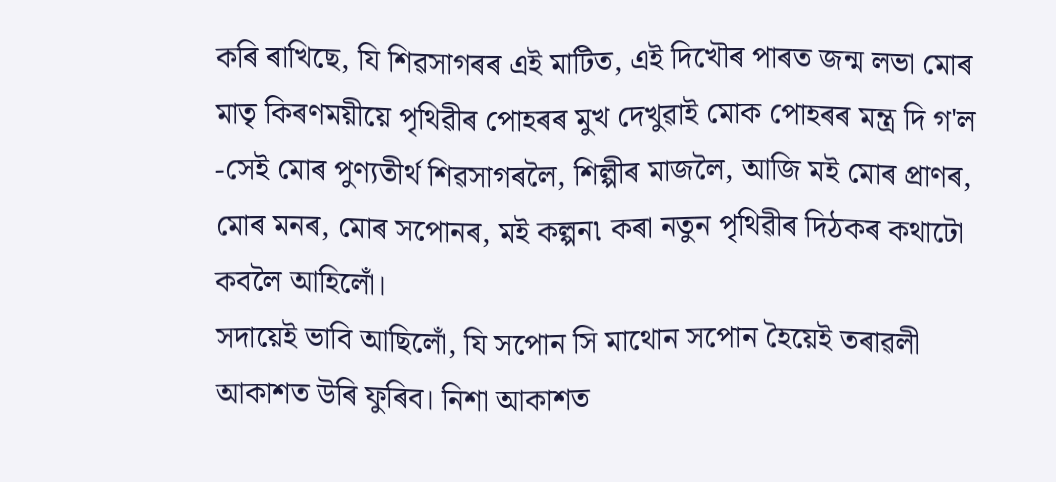কৰি ৰাখিছে, যি শিৱসাগৰৰ এই মাটিত, এই দিখৌৰ পাৰত জন্ম লভা মোৰ মাতৃ কিৰণময়ীয়ে পৃথিৱীৰ পোহৰৰ মুখ দেখুৱাই মোক পোহৰৰ মন্ত্ৰ দি গ'ল -সেই মোৰ পুণ্যতীৰ্থ শিৱসাগৰলৈ, শিল্পীৰ মাজলৈ, আজি মই মোৰ প্ৰাণৰ, মোৰ মনৰ, মোৰ সপোনৰ, মই কল্পন৷ কৰা নতুন পৃথিৱীৰ দিঠকৰ কথাটো কবলৈ আহিলোঁ।
সদায়েই ভাবি আছিলোঁ, যি সপোন সি মাথোন সপোন হৈয়েই তৰাৱলী আকাশত উৰি ফুৰিব। নিশা আকাশত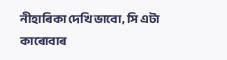নীহাৰিকা দেখি ভাবো, সি এটা কাৰোবাৰ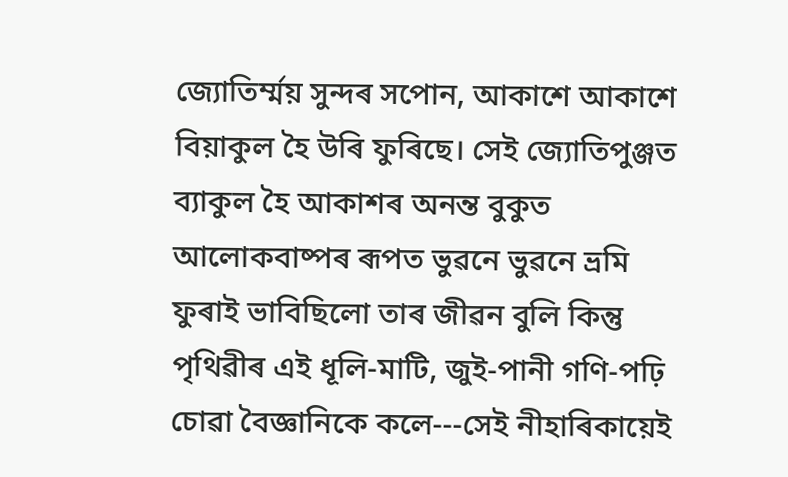জ্যোতিৰ্ম্ময় সুন্দৰ সপোন, আকাশে আকাশে বিয়াকুল হৈ উৰি ফুৰিছে। সেই জ্যোতিপুঞ্জত ব্যাকুল হৈ আকাশৰ অনন্ত বুকুত আলোকবাষ্পৰ ৰূপত ভুৱনে ভুৱনে ভ্ৰমি ফুৰাই ভাবিছিলো তাৰ জীৱন বুলি কিন্তু পৃথিৱীৰ এই ধূলি-মাটি, জুই-পানী গণি-পঢ়ি চোৱা বৈজ্ঞানিকে কলে---সেই নীহাৰিকায়েই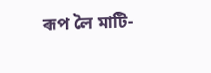ৰূপ লৈ মাটি-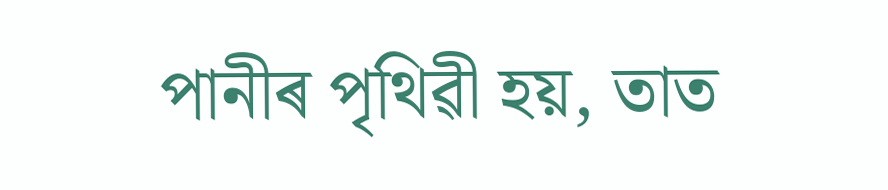পানীৰ পৃথিৱী হয়, তাত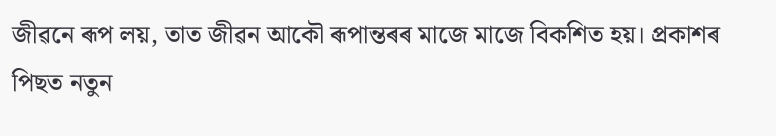জীৱনে ৰূপ লয়, তাত জীৱন আকৌ ৰূপান্তৰৰ মাজে মাজে বিকশিত হয়। প্ৰকাশৰ পিছত নতুন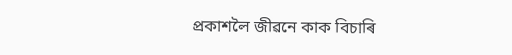প্ৰকাশলৈ জীৱনে কাক বিচাৰি